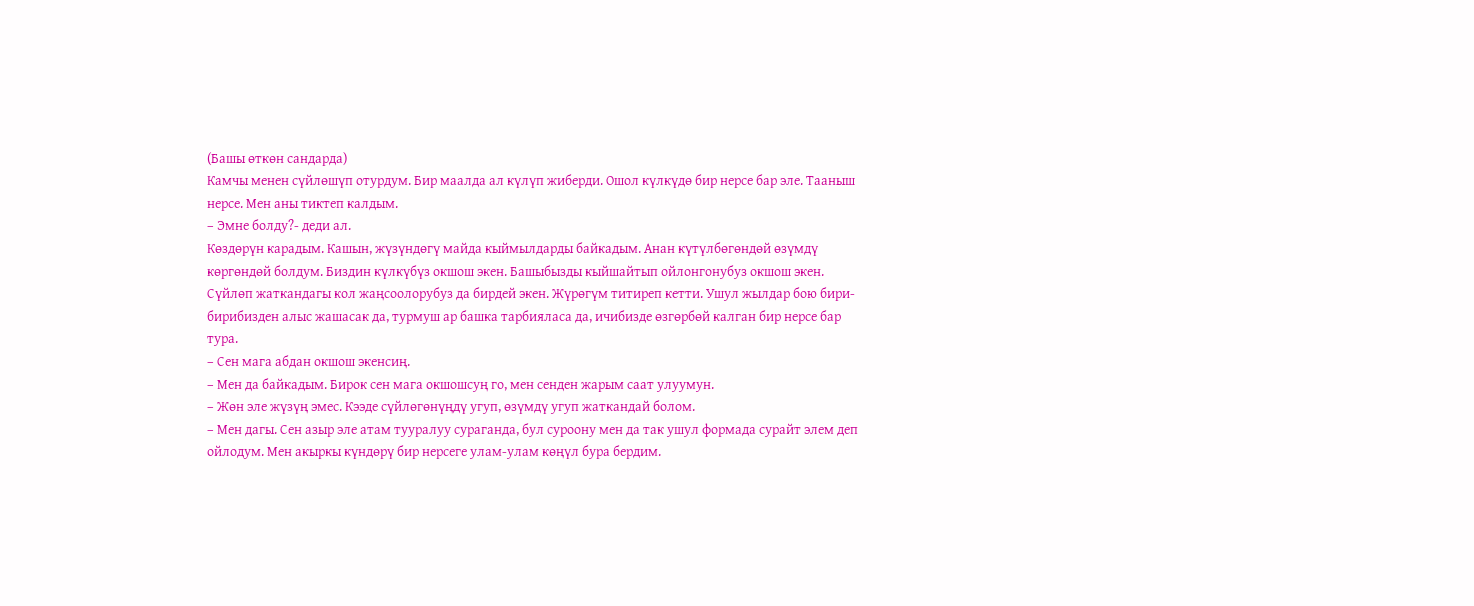(Башы өткөн сандарда)
Камчы менен сүйлөшүп отурдум. Бир маалда ал күлүп жиберди. Ошол күлкүдө бир нерсе бар эле. Тааныш нерсе. Мен аны тиктеп калдым.
– Эмне болду?- деди ал.
Көздөрүн карадым. Кашын, жүзүндөгү майда кыймылдарды байкадым. Анан күтүлбөгөндөй өзүмдү көргөндөй болдум. Биздин күлкүбүз окшош экен. Башыбызды кыйшайтып ойлонгонубуз окшош экен. Сүйлөп жаткандагы кол жаңсоолорубуз да бирдей экен. Жүрөгүм титиреп кетти. Ушул жылдар бою бири-бирибизден алыс жашасак да, турмуш ар башка тарбияласа да, ичибизде өзгөрбөй калган бир нерсе бар тура.
– Сен мага абдан окшош экенсиң.
– Мен да байкадым. Бирок сен мага окшошсуң го, мен сенден жарым саат улуумун.
– Жөн эле жүзүң эмес. Кээде сүйлөгөнүңдү угуп, өзүмдү угуп жаткандай болом.
– Мен дагы. Сен азыр эле атам тууралуу сураганда, бул суроону мен да так ушул формада сурайт элем деп ойлодум. Мен акыркы күндөрү бир нерсеге улам-улам көңүл бура бердим.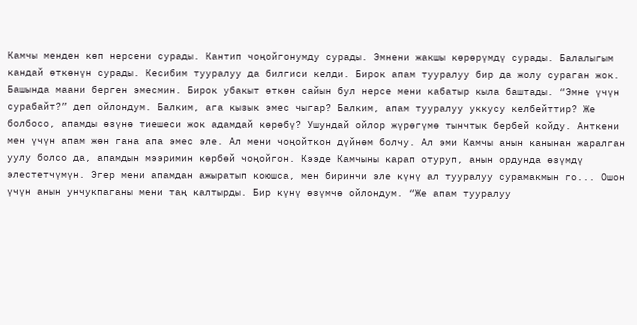Камчы менден көп нерсени сурады. Кантип чоңойгонумду сурады. Эмнени жакшы көрөрүмдү сурады. Балалыгым кандай өткөнүн сурады. Кесибим тууралуу да билгиси келди. Бирок апам тууралуу бир да жолу сураган жок. Башында маани берген эмесмин. Бирок убакыт өткөн сайын бул нерсе мени кабатыр кыла баштады. “Эмне үчүн сурабайт?” деп ойлондум. Балким, ага кызык эмес чыгар? Балким, апам тууралуу уккусу келбейттир? Же болбосо, апамды өзүнө тиешеси жок адамдай көрөбү? Ушундай ойлор жүрөгүмө тынчтык бербей койду. Анткени мен үчүн апам жөн гана апа эмес эле. Ал мени чоңойткон дүйнөм болчу. Ал эми Камчы анын канынан жаралган уулу болсо да, апамдын мээримин көрбөй чоңойгон. Кээде Камчыны карап отуруп, анын ордунда өзүмдү элестетчүмүн. Эгер мени апамдан ажыратып коюшса, мен биринчи эле күнү ал тууралуу сурамакмын го... Ошон үчүн анын унчукпаганы мени таң калтырды. Бир күнү өзүмчө ойлондум. “Же апам тууралуу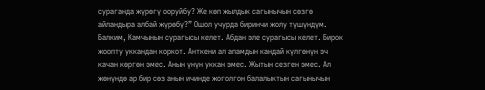сураганда жүрөгү ооруйбу? Же көп жылдык сагынычын сөзгө айландыра албай жүрөбү?” Ошол учурда биринчи жолу түшүндүм. Балким, Камчынын сурагысы келет. Абдан эле сурагысы келет. Бирок жоопту уккандан коркот. Анткени ал апамдын кандай күлгөнүн эч качан көргөн эмес. Анын үнүн уккан эмес. Жытын сезген эмес. Ал жөнүндө ар бир сөз анын ичинде жоголгон балалыктын сагынычын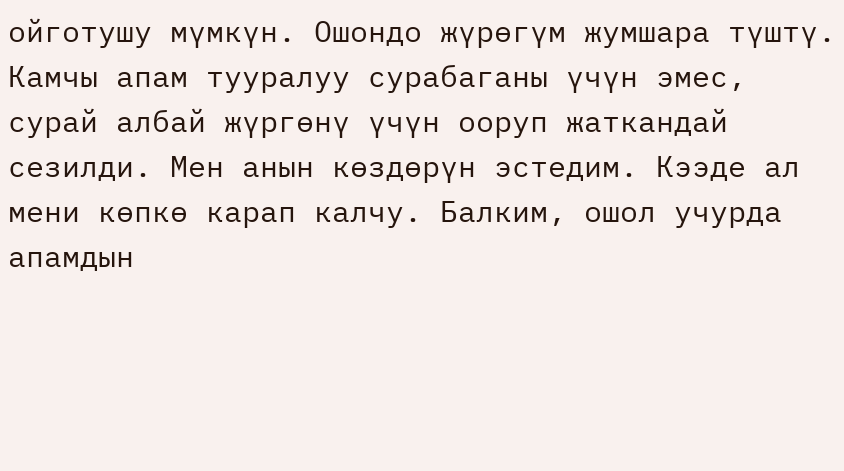ойготушу мүмкүн. Ошондо жүрөгүм жумшара түштү. Камчы апам тууралуу сурабаганы үчүн эмес, сурай албай жүргөнү үчүн ооруп жаткандай сезилди. Мен анын көздөрүн эстедим. Кээде ал мени көпкө карап калчу. Балким, ошол учурда апамдын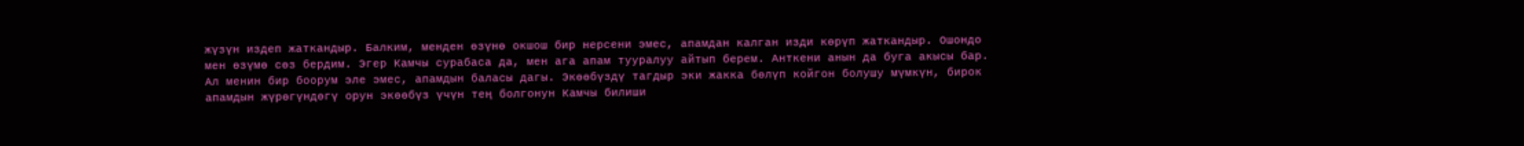жүзүн издеп жаткандыр. Балким, менден өзүнө окшош бир нерсени эмес, апамдан калган изди көрүп жаткандыр. Ошондо мен өзүмө сөз бердим. Эгер Камчы сурабаса да, мен ага апам тууралуу айтып берем. Анткени анын да буга акысы бар. Ал менин бир боорум эле эмес, апамдын баласы дагы. Экөөбүздү тагдыр эки жакка бөлүп койгон болушу мүмкүн, бирок апамдын жүрөгүндөгү орун экөөбүз үчүн тең болгонун Камчы билиши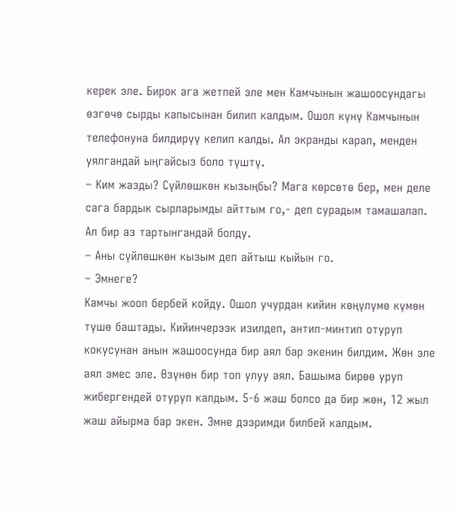керек эле. Бирок ага жетпей эле мен Камчынын жашоосундагы өзгөчө сырды капысынан билип калдым. Ошол күнү Камчынын телефонуна билдирүү келип калды. Ал экранды карап, менден уялгандай ыңгайсыз боло түштү.
– Ким жазды? Сүйлөшкөн кызыңбы? Мага көрсөтө бер, мен деле сага бардык сырларымды айттым го,- деп сурадым тамашалап.
Ал бир аз тартынгандай болду.
– Аны сүйлөшкөн кызым деп айтыш кыйын го.
– Эмнеге?
Камчы жооп бербей койду. Ошол учурдан кийин көңүлүмө күмөн түшө баштады. Кийинчерээк изилдеп, антип-минтип отуруп кокусунан анын жашоосунда бир аял бар экенин билдим. Жөн эле аял эмес эле. Өзүнөн бир топ улуу аял. Башыма бирөө уруп жибергендей отуруп калдым. 5-6 жаш болсо да бир жөн, 12 жыл жаш айырма бар экен. Эмне дээримди билбей калдым.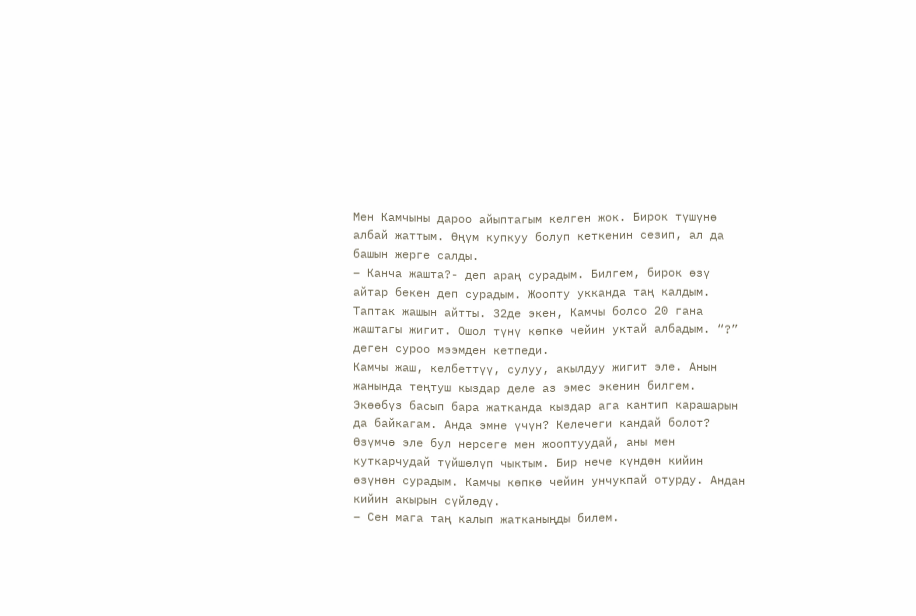Мен Камчыны дароо айыптагым келген жок. Бирок түшүнө албай жаттым. Өңүм купкуу болуп кеткенин сезип, ал да башын жерге салды.
– Канча жашта?- деп араң сурадым. Билгем, бирок өзү айтар бекен деп сурадым. Жоопту укканда таң калдым. Таптак жашын айтты. 32де экен, Камчы болсо 20 гана жаштагы жигит. Ошол түнү көпкө чейин уктай албадым. “?” деген суроо мээмден кетпеди.
Камчы жаш, келбеттүү, сулуу, акылдуу жигит эле. Анын жанында теңтуш кыздар деле аз эмес экенин билгем. Экөөбүз басып бара жатканда кыздар ага кантип карашарын да байкагам. Анда эмне үчүн? Келечеги кандай болот? Өзүмчө эле бул нерсеге мен жооптуудай, аны мен куткарчудай түйшөлүп чыктым. Бир нече күндөн кийин өзүнөн сурадым. Камчы көпкө чейин унчукпай отурду. Андан кийин акырын сүйлөдү.
– Сен мага таң калып жатканыңды билем.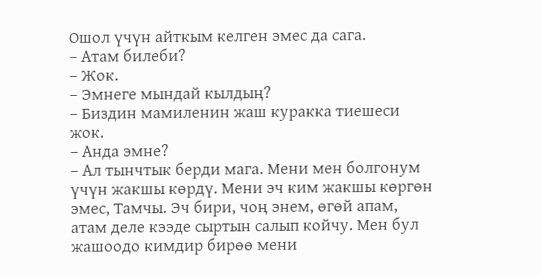Ошол үчүн айткым келген эмес да сага.
– Атам билеби?
– Жок.
– Эмнеге мындай кылдың?
– Биздин мамиленин жаш куракка тиешеси жок.
– Анда эмне?
– Ал тынчтык берди мага. Мени мен болгонум үчүн жакшы көрдү. Мени эч ким жакшы көргөн эмес, Тамчы. Эч бири, чоң энем, өгөй апам, атам деле кээде сыртын салып койчу. Мен бул жашоодо кимдир бирөө мени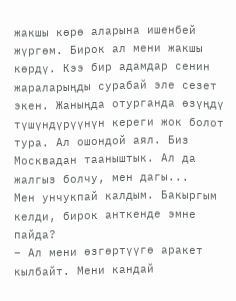жакшы көрө аларына ишенбей жүргөм. Бирок ал мени жакшы көрдү. Кээ бир адамдар сенин жараларыңды сурабай эле сезет экен. Жаныңда отурганда өзүңдү түшүндүрүүнүн кереги жок болот тура. Ал ошондой аял. Биз Москвадан тааныштык. Ал да жалгыз болчу, мен дагы...
Мен унчукпай калдым. Бакыргым келди, бирок анткенде эмне пайда?
– Ал мени өзгөртүүгө аракет кылбайт. Мени кандай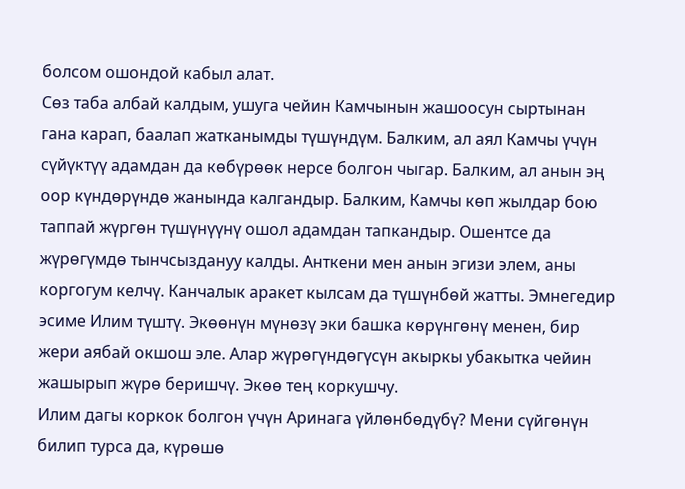болсом ошондой кабыл алат.
Сөз таба албай калдым, ушуга чейин Камчынын жашоосун сыртынан гана карап, баалап жатканымды түшүндүм. Балким, ал аял Камчы үчүн сүйүктүү адамдан да көбүрөөк нерсе болгон чыгар. Балким, ал анын эң оор күндөрүндө жанында калгандыр. Балким, Камчы көп жылдар бою таппай жүргөн түшүнүүнү ошол адамдан тапкандыр. Ошентсе да жүрөгүмдө тынчсыздануу калды. Анткени мен анын эгизи элем, аны коргогум келчү. Канчалык аракет кылсам да түшүнбөй жатты. Эмнегедир эсиме Илим түштү. Экөөнүн мүнөзү эки башка көрүнгөнү менен, бир жери аябай окшош эле. Алар жүрөгүндөгүсүн акыркы убакытка чейин жашырып жүрө беришчү. Экөө тең коркушчу.
Илим дагы коркок болгон үчүн Аринага үйлөнбөдүбү? Мени сүйгөнүн билип турса да, күрөшө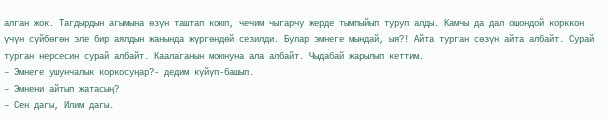алган жок. Тагдырдын агымына өзүн таштап коюп, чечим чыгарчу жерде тымпыйып туруп алды. Камчы да дал ошондой корккон үчүн сүйбөгөн эле бир аялдын жанында жүргөндөй сезилди. Булар эмнеге мындай, ыя?! Айта турган сөзүн айта албайт. Сурай турган нерсесин сурай албайт. Каалаганын моюнуна ала албайт. Чыдабай жарылып кеттим.
– Эмнеге ушунчалык коркосуңар?- дедим күйүп-башып.
– Эмнени айтып жатасың?
– Сен дагы, Илим дагы.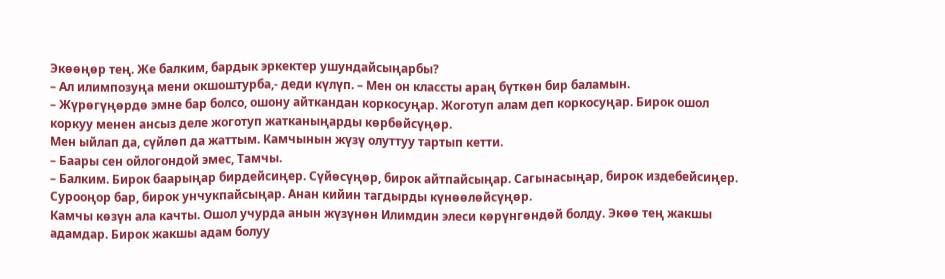Экөөңөр тең. Же балким, бардык эркектер ушундайсыңарбы?
– Ал илимпозуңа мени окшоштурба,- деди күлүп. – Мен он классты араң бүткөн бир баламын.
– Жүрөгүңөрдө эмне бар болсо, ошону айткандан коркосуңар. Жоготуп алам деп коркосуңар. Бирок ошол коркуу менен ансыз деле жоготуп жатканыңарды көрбөйсүңөр.
Мен ыйлап да, сүйлөп да жаттым. Камчынын жүзү олуттуу тартып кетти.
– Баары сен ойлогондой эмес, Тамчы.
– Балким. Бирок баарыңар бирдейсиңер. Сүйөсүңөр, бирок айтпайсыңар. Сагынасыңар, бирок издебейсиңер. Сурооңор бар, бирок унчукпайсыңар. Анан кийин тагдырды күнөөлөйсүңөр.
Камчы көзүн ала качты. Ошол учурда анын жүзүнөн Илимдин элеси көрүнгөндөй болду. Экөө тең жакшы адамдар. Бирок жакшы адам болуу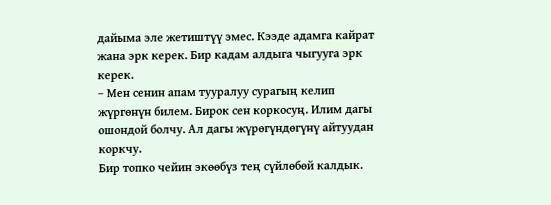дайыма эле жетиштүү эмес. Кээде адамга кайрат жана эрк керек. Бир кадам алдыга чыгууга эрк керек.
– Мен сенин апам тууралуу сурагың келип жүргөнүн билем. Бирок сен коркосуң. Илим дагы ошондой болчу. Ал дагы жүрөгүндөгүнү айтуудан коркчу.
Бир топко чейин экөөбүз тең сүйлөбөй калдык.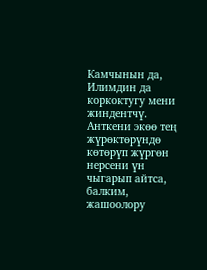Камчынын да, Илимдин да коркоктугу мени жиндентчү. Анткени экөө тең жүрөктөрүндө көтөрүп жүргөн нерсени үн чыгарып айтса, балким, жашоолору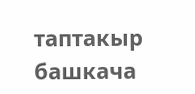таптакыр башкача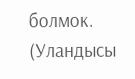болмок.
(Уландысы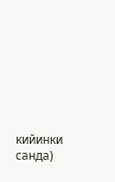кийинки санда)